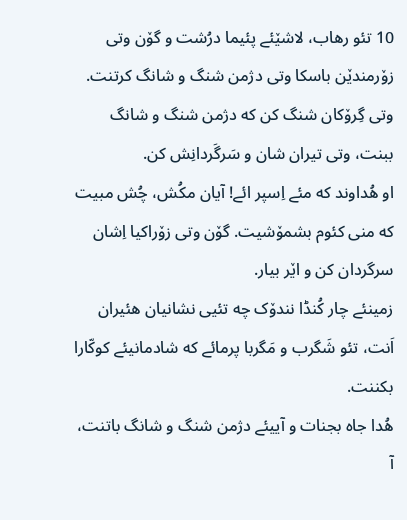10 تئو رهاب، لاشێئے پئیما درُشت و گۆن وتی زۆرمندێن باسکا وتی دژمن شنگ و شانگ کرتنت.
وتی گِرۆکان شنگ کن که دژمن شنگ و شانگ ببنت، وتی تیران شان و سَرگَردانِش کن.
او هُداوند که مئے اِسپر ائے! آیان مکُش، چُش مبیت که منی کئوم بشمۆشیت. گۆن وتی زۆراکیا اِشان سرگردان کن و اێر بیار.
زمینئے چار کُنڈا نندۆک چه تئیی نشانیان هئیران اَنت، تئو شَگرب و مَگربا پرمائے که شادمانیئے کوکّارا بکننت.
هُدا جاه بجنات و آییئے دژمن شنگ و شانگ باتنت، آ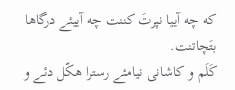که چه آییا نپرتَ کننت چه آییئے درگاها بتَچاتنت.
کَلَم و کاشانی نیامئے رسترا هکّل دئے و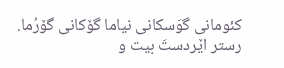کئومانی گوَسکانی نیاما گۆکانی گۆرُما. رستر اێردستَ بیت و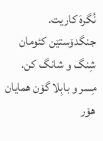نُگرهَ کاریت. جنگدۆستێن کئومان شِنگ و شانگ کن.
مِسر و بابِلا گۆن همایان هۆر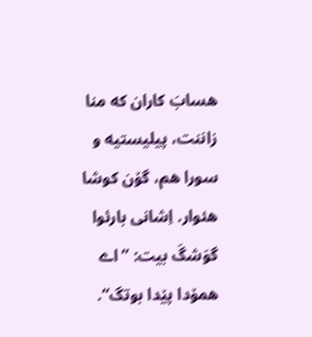هسابَ کاران که منا زاننت، پیلیستیه و سورا هم، گۆن کوشا هئوار. اِشانی بارئوا گوَشگَ بیت: ”اے همۆدا پێدا بوتگ“.